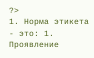?>
1. Норма этикета - это: 1. Проявление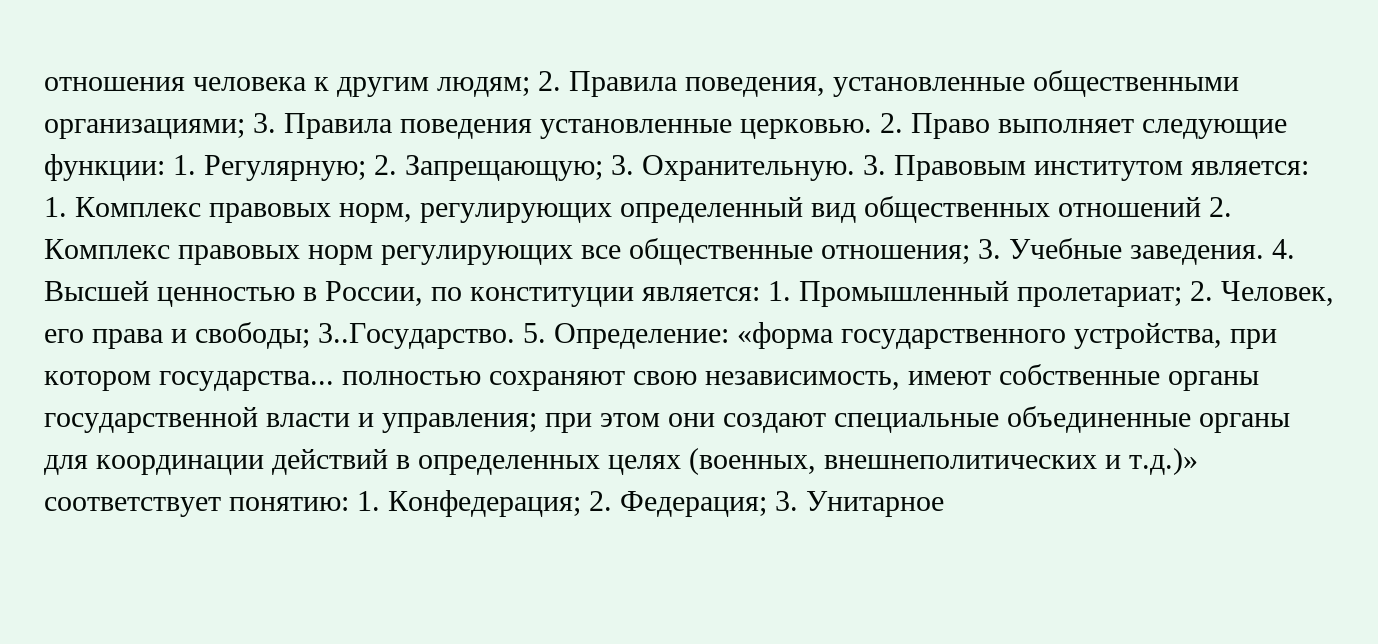отношения человека к другим людям; 2. Правила поведения, установленные общественными организациями; 3. Правила поведения установленные церковью. 2. Право выполняет следующие функции: 1. Регулярную; 2. Запрещающую; 3. Охранительную. 3. Правовым институтом является: 1. Комплекс правовых норм, регулирующих определенный вид общественных отношений 2. Комплекс правовых норм регулирующих все общественные отношения; 3. Учебные заведения. 4. Высшей ценностью в России, по конституции является: 1. Промышленный пролетариат; 2. Человек, его права и свободы; 3..Государство. 5. Определение: «форма государственного устройства, при котором государства... полностью сохраняют свою независимость, имеют собственные органы государственной власти и управления; при этом они создают специальные объединенные органы для координации действий в определенных целях (военных, внешнеполитических и т.д.)» соответствует понятию: 1. Конфедерация; 2. Федерация; 3. Унитарное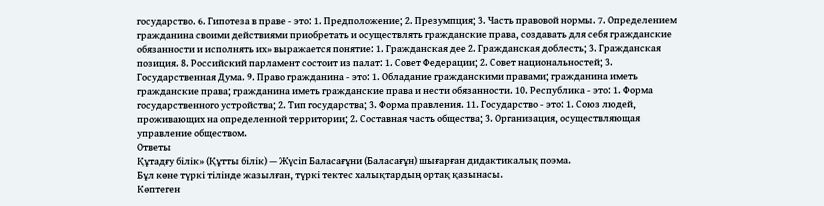государство. 6. Гипотеза в праве - это: 1. Предположение; 2. Презумпция; 3. Часть правовой нормы. 7. Определением гражданина своими действиями приобретать и осуществлять гражданские права, создавать для себя гражданские обязанности и исполнять их» выражается понятие: 1. Гражданская дее 2. Гражданская доблесть; 3. Гражданская позиция. 8. Российский парламент состоит из палат: 1. Совет Федерации; 2. Совет национальностей; 3. Государственная Дума. 9. Право гражданина - это: 1. Обладание гражданскими правами; гражданина иметь гражданские права; гражданина иметь гражданские права и нести обязанности. 10. Республика - это: 1. Форма государственного устройства; 2. Тип государства; 3. Форма правления. 11. Государство - это: 1. Союз людей, проживающих на определенной территории; 2. Составная часть общества; 3. Организация, осуществляющая управление обществом.
Ответы
Құтадғу білік» (Құтты білік) — Жүсіп Баласағұни (Баласағұн) шығарған дидактикалық поэма.
Бұл көне түркі тілінде жазылған, түркі тектес халықтардың ортақ қазынасы.
Көптеген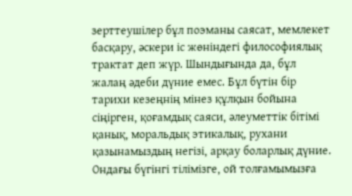зерттеушілер бұл поэманы саясат, мемлекет басқару, әскери іс жөніндегі философиялық трактат деп жүр. Шындығында да, бұл жалаң әдеби дүние емес. Бұл бүтін бір тарихи кезеңнің мінез құлқын бойына сіңірген, қоғамдық саяси, әлеуметтік бітімі қанық, моральдық этикалық, рухани қазынамыздың негізі, арқау боларлық дүние. Ондағы бүгінгі тілімізге, ой толғамымызға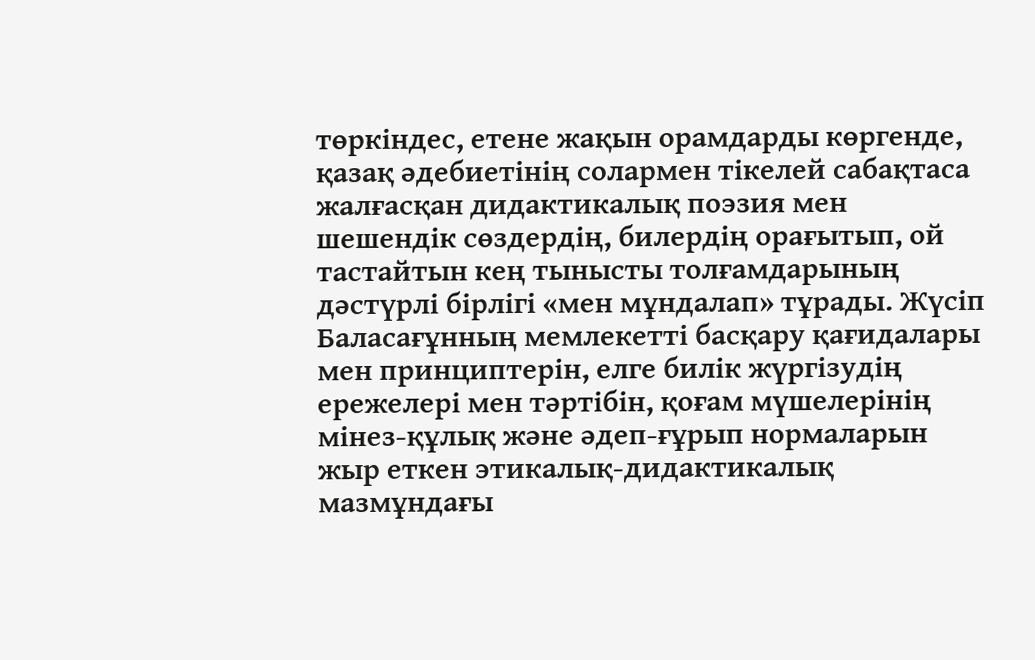төркіндес, етене жақын орамдарды көргенде, қазақ әдебиетінің солармен тікелей сабақтаса жалғасқан дидактикалық поэзия мен шешендік сөздердің, билердің орағытып, ой тастайтын кең тынысты толғамдарының дәстүрлі бірлігі «мен мұндалап» тұрады. Жүсіп Баласағұнның мемлекетті басқару қағидалары мен принциптерін, елге билік жүргізудің ережелері мен тәртібін, қоғам мүшелерінің мінез-құлық және әдеп-ғұрып нормаларын жыр еткен этикалық-дидактикалық мазмұндағы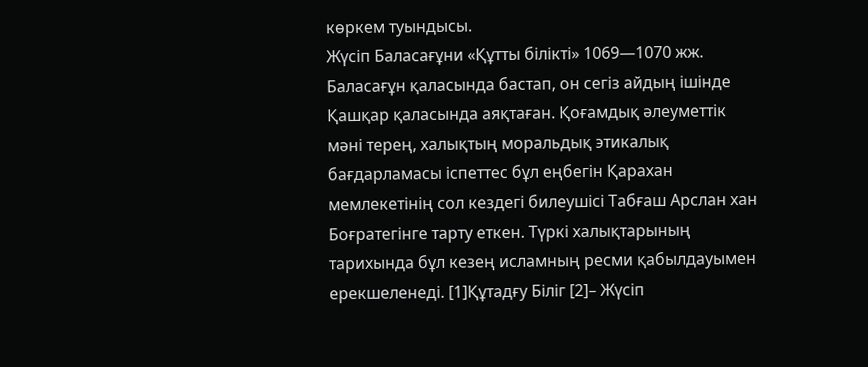көркем туындысы.
Жүсіп Баласағұни «Құтты білікті» 1069—1070 жж. Баласағұн қаласында бастап, он сегіз айдың ішінде Қашқар қаласында аяқтаған. Қоғамдық әлеуметтік мәні терең, халықтың моральдық этикалық бағдарламасы іспеттес бұл еңбегін Қарахан мемлекетінің сол кездегі билеушісі Табғаш Арслан хан Боғратегінге тарту еткен. Түркі халықтарының тарихында бұл кезең исламның ресми қабылдауымен ерекшеленеді. [1]Құтадғу Біліг [2]– Жүсіп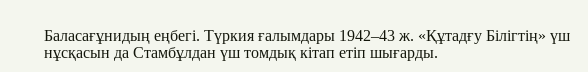Баласағұнидың еңбегі. Түркия ғалымдары 1942–43 ж. «Құтадғу Білігтің» үш нұсқасын да Стамбұлдан үш томдық кітап етіп шығарды.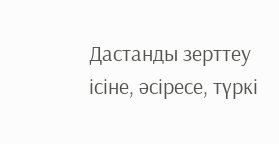Дастанды зерттеу ісіне, әсіресе, түркі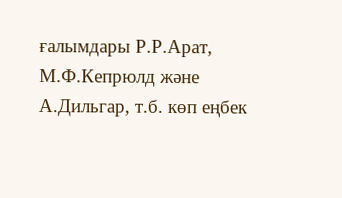ғалымдары Р.Р.Арат, М.Ф.Кепрюлд және А.Дильгар, т.б. көп еңбек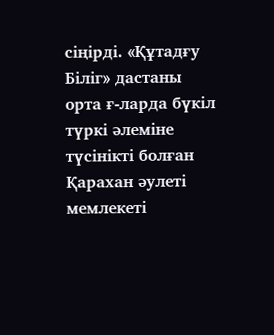сіңірді. «Құтадғу Біліг» дастаны орта ғ-ларда бүкіл түркі әлеміне түсінікті болған Қарахан әулеті мемлекеті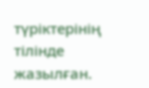түріктерінің тілінде жазылған.